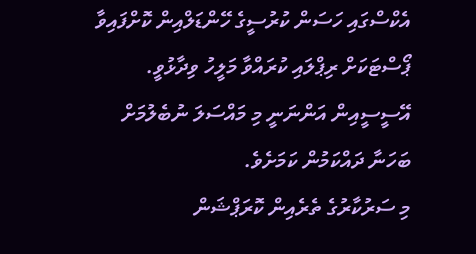އެކްސްގައި ހަސަން ކުރުސީގެ ހޭންޑަލްއިން ކޮށްފައިވާ ޕޯސްޓަކަށް ރިޕްލައި ކުރައްވާ މަލީހު ވިދާޅުވީ. އޭސީސީއިން އަންނަނީ މި މައްސަލަ ނުބެލުމަށް ބަހަނާ ދައްކަމުން ކަމަށެވެ.
މި ސަރުކާރުގެ ތެރެއިން ކޮރަޕްޝަން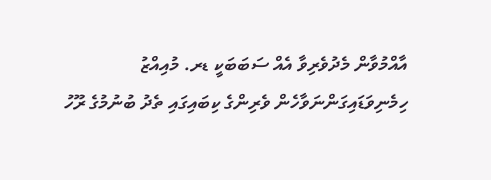އާއްމުވާން މެދުވެރިވާ އެއް ސަބަބަކީ ޑރ. މުއިއްޒު ހިމެނިވަޑައިގަންނަވާހެން ވެރިންގެ ކިބައިގައި ތެދު ބުނުމުގެ ރޫހު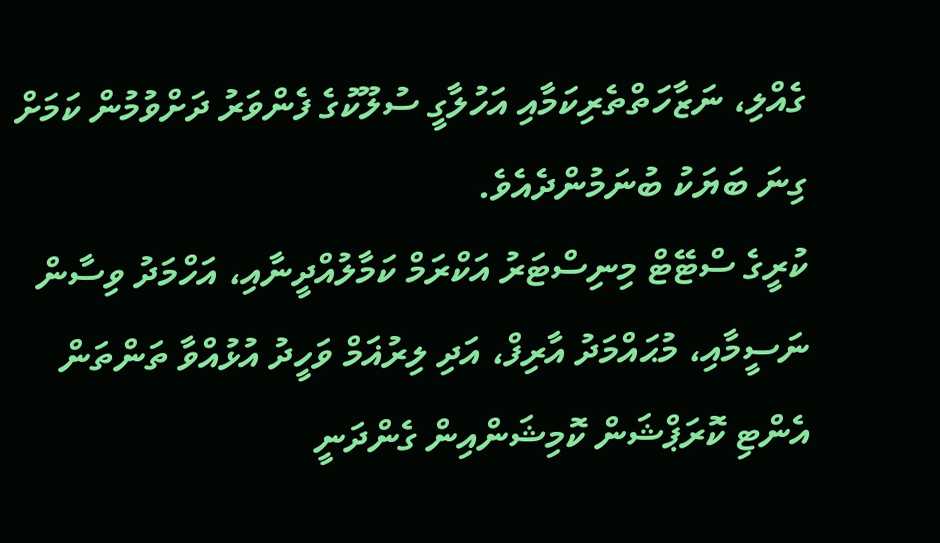ގެއްލި، ނަޒާހަތްތެރިކަމާއި އަހުލާގީ ސުލޫކުގެ ފެންވަރު ދަށްވުމުން ކަމަށް ގިނަ ބަޔަކު ބުނަމުންދެއެވެ.
ކުރީގެ ސްޓޭޓް މިނިސްޓަރު އަކްރަމް ކަމާލުއްދީނާއި، އަހްމަދު ވިސާން ނަސީމާއި، މުޙައްމަދު އާރިފް، އަދި ލިރުޣަމް ވަހީދު އުޅުއްވާ ތަންތަން އެންޓި ކޮރަޕްޝަން ކޮމިޝަންއިން ގެންދަނީ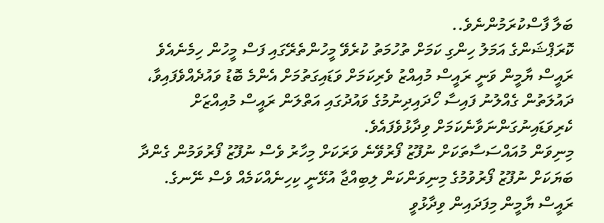ބަލާ ފާސްކުރަމުންނެވެ..
ކޮރަޕްޝަންގެ އަމަލު ހިންގި ކަމަށް ތުހުމަތު ކުރެވޭ މީހުންތެރޭގައި ފަސް މީހުން ހިމެނެއެވެ
ރައީސް ޔާމީން ވަނީ ރައީސް މުއިއްޒު ވެރިކަމަށް ވަޑައިގަތުމަށް އެންމެ ބޮޑު ވައުދެއްވެފައިވާ، ދައުލަތުން ގެއްލުނު ފައިސާ ހޯދައިދިނުމުގެ ވައުދުގައި އަތްލަން ރައީސް މުއިއްޒަށް ކެރިވަޑައިނުގަންނަވާނެކަމަށް ވިދާޅުވެފައެވެ.
މިނިވަން މުއައްސަސާތަކަށް ނުފޫޒު ފޯރުވޭނެ ވަރަކަށް މިހާރު ވެސް ނުފޫޒު ފޯރުވަމުން ގެންދާ ބަޔަކަށް ނުފޫޒު ފޯރުވުމުގެ މިނިވަންކަން ލިބިއްޖާ އުޅޭނީ ކިހިނެއްކަމެއް ވެސް ނޭނގެ.
ރައީސް ޔާމީން މިފަދައިން ވިދާޅުވީ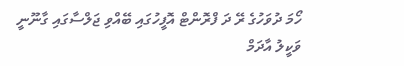ހޯމަ ދުވަހުގެ ރޭ ދަ ފްރޮންޓް އޮފީހުގައި ބޭއްވި ޖަލްސާގައި ގާނޫނީ ވަކީލު އާދަމް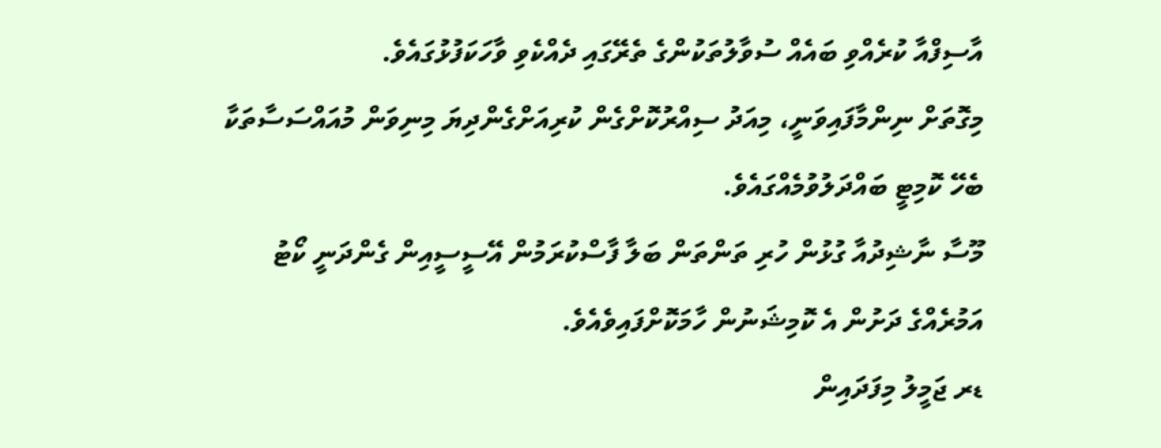އާސިފްއާ ކުރެއްވި ބައެއް ސުވާލުތަކުންގެ ތެރޭގައި ދެއްކެވި ވާހަކަފުޅުގައެވެ.
މިގޮތަށް ނިންމާފައިވަނީ، މިއަދު ސިއްރުކޮށްގެން ކުރިއަށްގެންދިޔަ މިނިވަން މުއައްސަސާތަކާ ބެހޭ ކޮމިޓީ ބައްދަލުވުމެއްގައެވެ.
މޫސާ ނާޝިދުއާ ގުޅުން ހުރި ތަންތަން ބަލާ ފާސްކުރަމުން އޭސީސީއިން ގެންދަނީ ކޯޓު އަމުރެއްގެ ދަށުން އެ ކޮމިޝަނުން ހާމަކޮށްފައިވެއެވެ.
ޑރ ޖަމީލު މިފަދައިން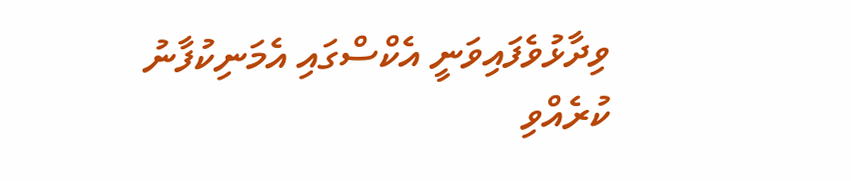ވިދާޅުވެފައިވަނީ އެކްސްގައި އެމަނިކުފާނު ކުރެއްވި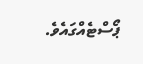ޕޯސްޓެއްގައެވެ.